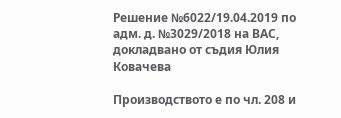Решение №6022/19.04.2019 по адм. д. №3029/2018 на ВАС, докладвано от съдия Юлия Ковачева

Производството е по чл. 208 и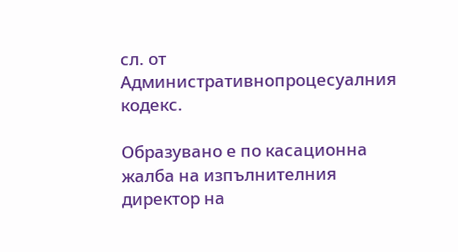сл. от Административнопроцесуалния кодекс.

Образувано е по касационна жалба на изпълнителния директор на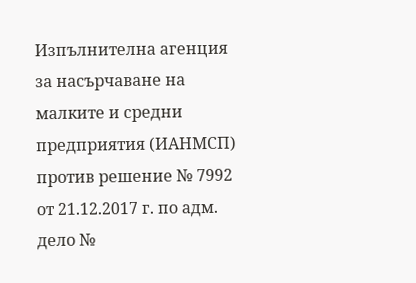Изпълнителна агенция за насърчаване на малките и средни предприятия (ИАНМСП) против решение № 7992 от 21.12.2017 г. по адм. дело №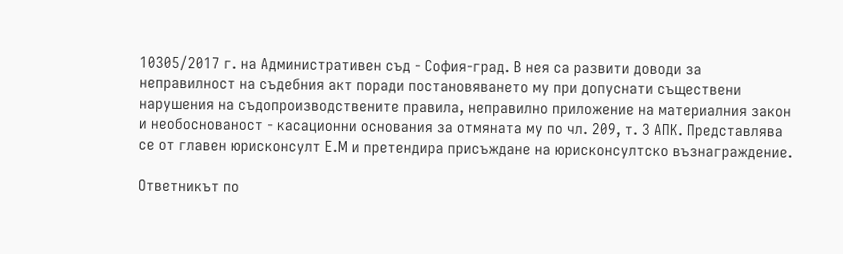10305/2017 г. на Административен съд - София-град. В нея са развити доводи за неправилност на съдебния акт поради постановяването му при допуснати съществени нарушения на съдопроизводствените правила, неправилно приложение на материалния закон и необоснованост - касационни основания за отмяната му по чл. 209, т. 3 АПК. Представлява се от главен юрисконсулт Е.М и претендира присъждане на юрисконсултско възнаграждение.

Ответникът по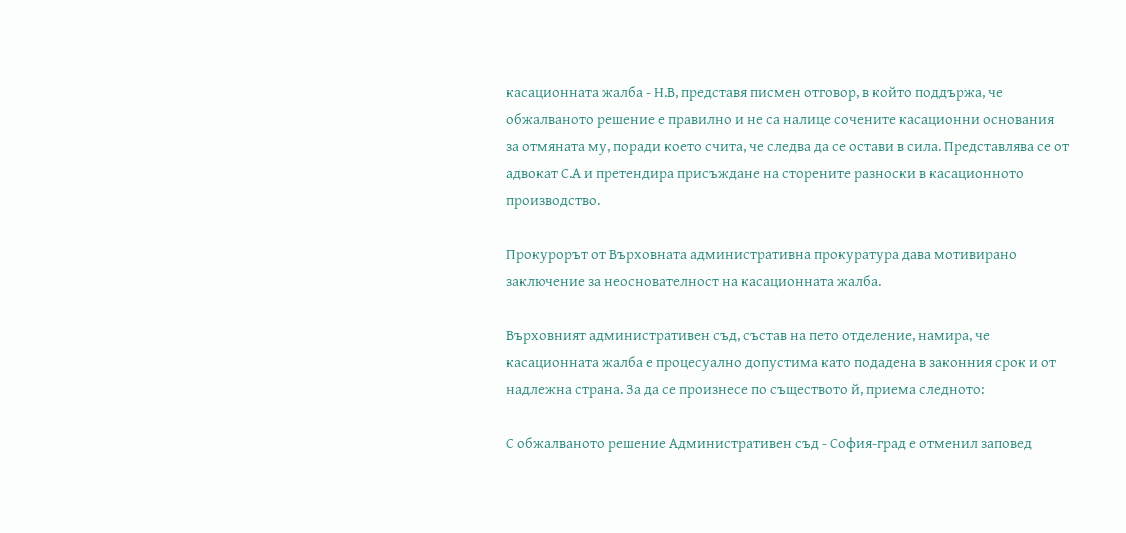касационната жалба - Н.В, представя писмен отговор, в който поддържа, че обжалваното решение е правилно и не са налице сочените касационни основания за отмяната му, поради което счита, че следва да се остави в сила. Представлява се от адвокат С.А и претендира присъждане на сторените разноски в касационното производство.

Прокурорът от Върховната административна прокуратура дава мотивирано заключение за неоснователност на касационната жалба.

Върховният административен съд, състав на пето отделение, намира, че касационната жалба е процесуално допустима като подадена в законния срок и от надлежна страна. За да се произнесе по съществото й, приема следното:

С обжалваното решение Административен съд - София-град е отменил заповед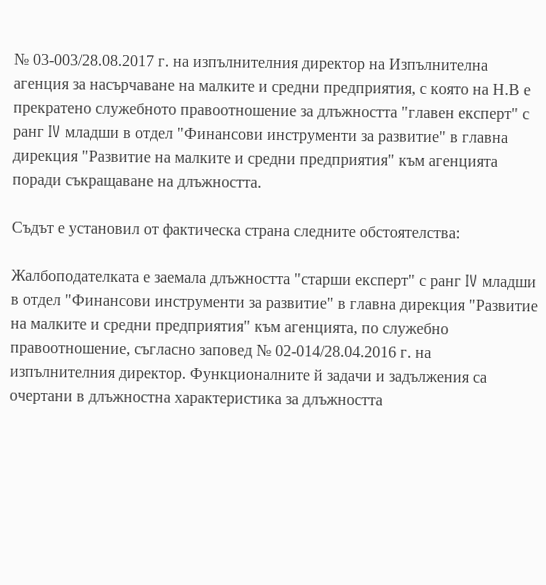№ 03-003/28.08.2017 г. на изпълнителния директор на Изпълнителна агенция за насърчаване на малките и средни предприятия, с която на Н.В е прекратено служебното правоотношение за длъжността "главен експерт" с ранг IV младши в отдел "Финансови инструменти за развитие" в главна дирекция "Развитие на малките и средни предприятия" към агенцията поради съкращаване на длъжността.

Съдът е установил от фактическа страна следните обстоятелства:

Жалбоподателката е заемала длъжността "старши експерт" с ранг IV младши в отдел "Финансови инструменти за развитие" в главна дирекция "Развитие на малките и средни предприятия" към агенцията, по служебно правоотношение, съгласно заповед № 02-014/28.04.2016 г. на изпълнителния директор. Функционалните й задачи и задължения са очертани в длъжностна характеристика за длъжността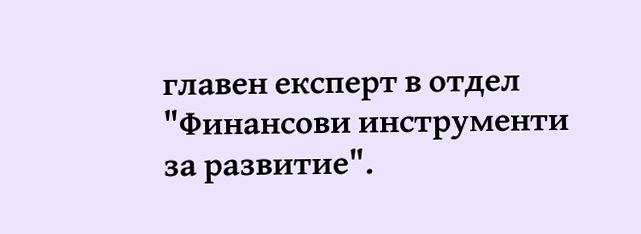главен експерт в отдел "Финансови инструменти за развитие".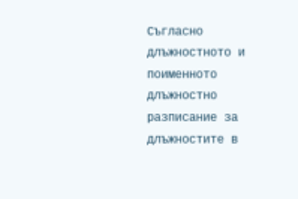Съгласно длъжностното и поименното длъжностно разписание за длъжностите в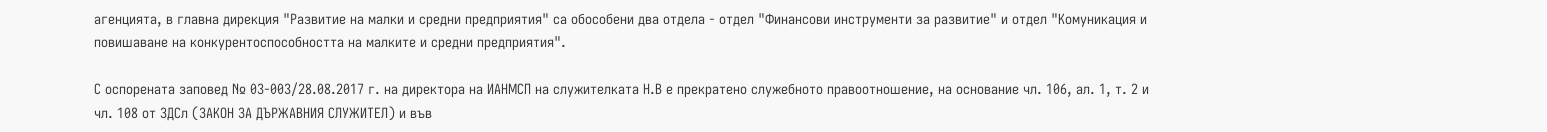агенцията, в главна дирекция "Развитие на малки и средни предприятия" са обособени два отдела - отдел "Финансови инструменти за развитие" и отдел "Комуникация и повишаване на конкурентоспособността на малките и средни предприятия".

С оспорената заповед № 03-003/28.08.2017 г. на директора на ИАНМСП на служителката Н.В е прекратено служебното правоотношение, на основание чл. 106, ал. 1, т. 2 и чл. 108 от ЗДСл (ЗАКОН ЗА ДЪРЖАВНИЯ СЛУЖИТЕЛ) и във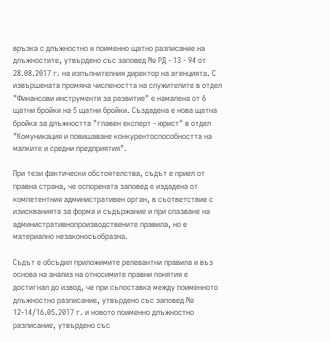връзка с длъжностно и поименно щатно разписание на длъжностите, утвърдено със заповед № РД - 13 - 94 от 28.08.2017 г. на изпълнителния директор на агенцията. С извършената промяна числеността на служителите в отдел "Финансови инструменти за развитие" е намалена от 6 щатни бройки на 5 щатни бройки. Създадена е нова щатна бройка за длъжността "главен експерт - юрист" в отдел "Комуникация и повишаване конкурентоспособността на малките и средни предприятия".

При тези фактически обстоятелства, съдът е приел от правна страна, че оспорената заповед е издадена от компетентния административен орган, в съответствие с изискванията за форма и съдържание и при спазване на административнопроизводствените правила, но е материално незаконосъобразна.

Съдът е обсъдил приложимите релевантни правила и въз основа на анализ на относимите правни понятия е достигнал до извод, че при съпоставка между поименното длъжностно разписание, утвърдено със заповед № 12-14/16.05.2017 г. и новото поименно длъжностно разписание, утвърдено със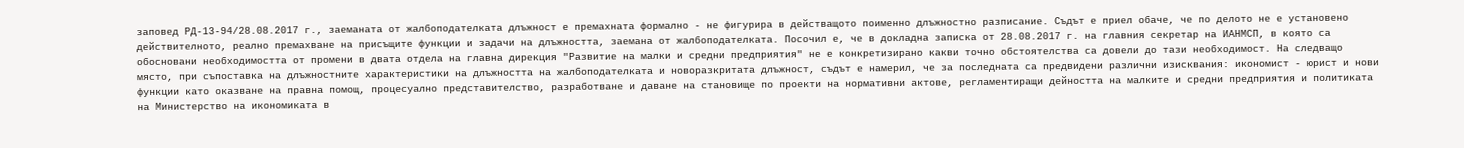заповед РД-13-94/28.08.2017 г., заеманата от жалбоподателката длъжност е премахната формално - не фигурира в действащото поименно длъжностно разписание. Съдът е приел обаче, че по делото не е установено действителното, реално премахване на присъщите функции и задачи на длъжността, заемана от жалбоподателката. Посочил е, че в докладна записка от 28.08.2017 г. на главния секретар на ИАНМСП, в която са обосновани необходимостта от промени в двата отдела на главна дирекция "Развитие на малки и средни предприятия" не е конкретизирано какви точно обстоятелства са довели до тази необходимост. На следващо място, при съпоставка на длъжностните характеристики на длъжността на жалбоподателката и новоразкритата длъжност, съдът е намерил, че за последната са предвидени различни изисквания: икономист - юрист и нови функции като оказване на правна помощ, процесуално представителство, разработване и даване на становище по проекти на нормативни актове, регламентиращи дейността на малките и средни предприятия и политиката на Министерство на икономиката в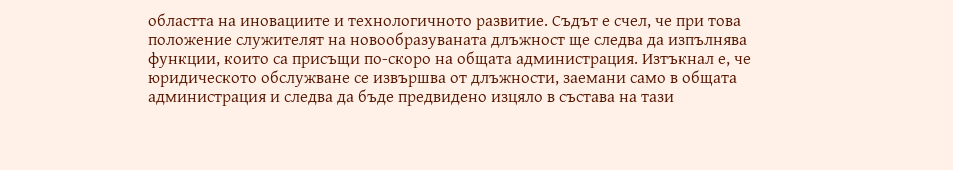областта на иновациите и технологичното развитие. Съдът е счел, че при това положение служителят на новообразуваната длъжност ще следва да изпълнява функции, които са присъщи по-скоро на общата администрация. Изтъкнал е, че юридическото обслужване се извършва от длъжности, заемани само в общата администрация и следва да бъде предвидено изцяло в състава на тази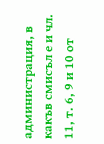администрация, в какъв смисъл е и чл. 11, т. 6, 9 и 10 от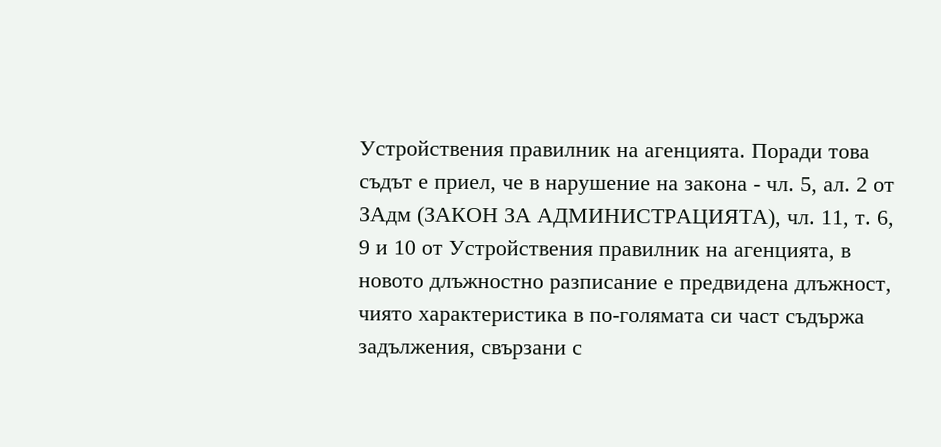Устройствения правилник на агенцията. Поради това съдът е приел, че в нарушение на закона - чл. 5, ал. 2 от ЗАдм (ЗАКОН ЗА АДМИНИСТРАЦИЯТА), чл. 11, т. 6, 9 и 10 от Устройствения правилник на агенцията, в новото длъжностно разписание е предвидена длъжност, чиято характеристика в по-голямата си част съдържа задължения, свързани с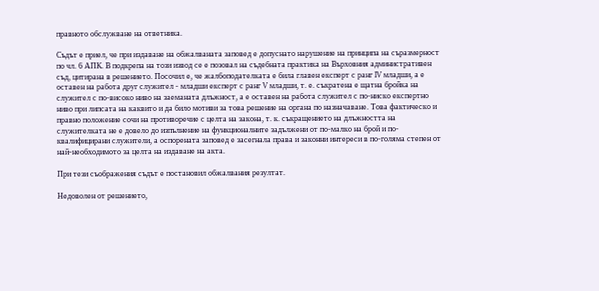правното обслужване на ответника.

Съдът е приел, че при издаване на обжалваната заповед е допуснато нарушение на принципа на съразмерност по чл. 6 АПК. В подкрепа на този извод се е позовал на съдебната практика на Върховния административен съд, цитирана в решението. Посочил е, че жалбоподателката е била главен експерт с ранг IV младши, а е оставен на работа друг служител - младши експерт с ранг V младши, т. е. съкратена е щатна бройка на служител с по-високо ниво на заеманата длъжност, а е оставен на работа служител с по-ниско експертно ниво при липсата на каквито и да било мотиви за това решение на органа по назначаване. Това фактическо и правно положение сочи на противоречие с целта на закона, т. к. съкращението на длъжността на служителката не е довело до изпълнение на функционалните задължени от по-малко на брой и по-квалифицирани служители, а оспорената заповед е засегнала права и законни интереси в по-голяма степен от най-необходимото за целта на издаване на акта.

При тези съображения съдът е постановил обжалвания резултат.

Недоволен от решението,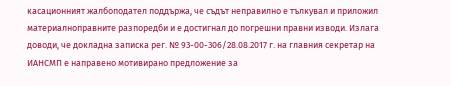касационният жалбоподател поддържа, че съдът неправилно е тълкувал и приложил материалноправните разпоредби и е достигнал до погрешни правни изводи. Излага доводи, че докладна записка рег. № 93-00-306/28.08.2017 г. на главния секретар на ИАНСМП е направено мотивирано предложение за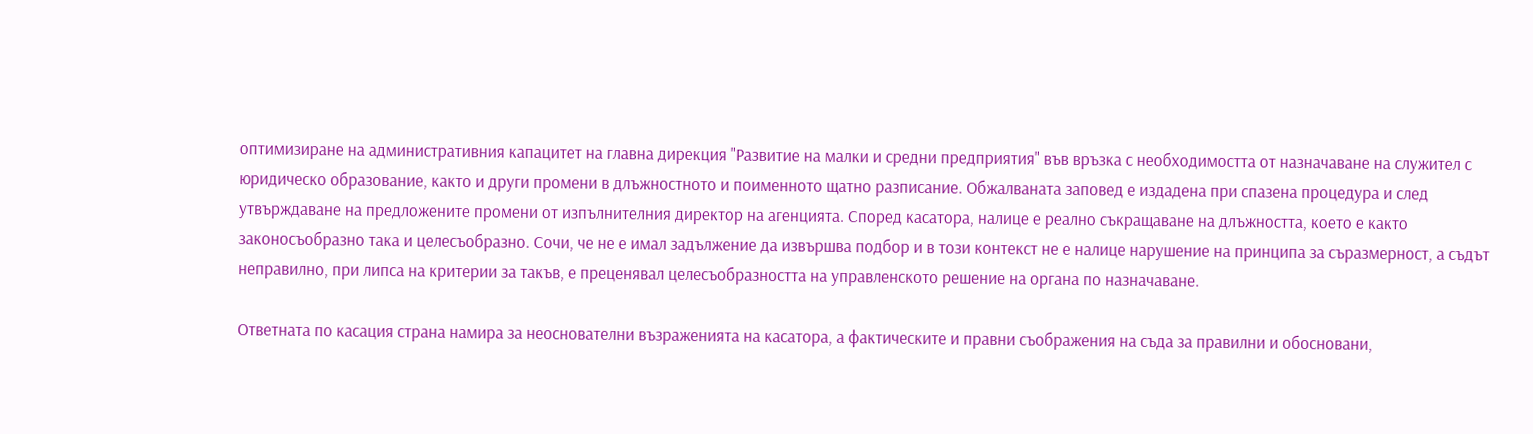оптимизиране на административния капацитет на главна дирекция "Развитие на малки и средни предприятия" във връзка с необходимостта от назначаване на служител с юридическо образование, както и други промени в длъжностното и поименното щатно разписание. Обжалваната заповед е издадена при спазена процедура и след утвърждаване на предложените промени от изпълнителния директор на агенцията. Според касатора, налице е реално съкращаване на длъжността, което е както законосъобразно така и целесъобразно. Сочи, че не е имал задължение да извършва подбор и в този контекст не е налице нарушение на принципа за съразмерност, а съдът неправилно, при липса на критерии за такъв, е преценявал целесъобразността на управленското решение на органа по назначаване.

Ответната по касация страна намира за неоснователни възраженията на касатора, а фактическите и правни съображения на съда за правилни и обосновани,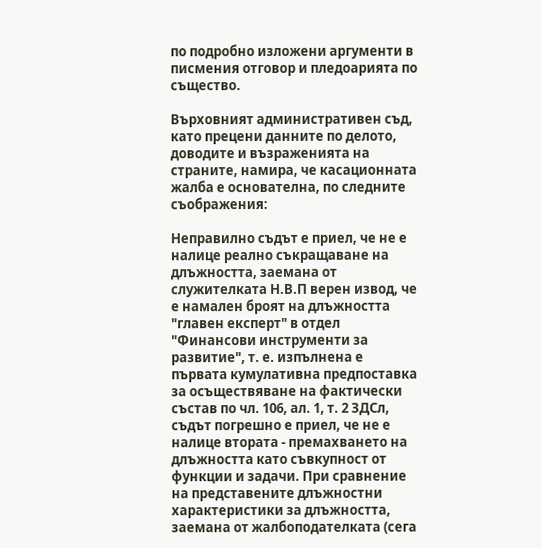по подробно изложени аргументи в писмения отговор и пледоарията по същество.

Върховният административен съд, като прецени данните по делото, доводите и възраженията на страните, намира, че касационната жалба е основателна, по следните съображения:

Неправилно съдът е приел, че не е налице реално съкращаване на длъжността, заемана от служителката Н.В.П верен извод, че е намален броят на длъжността "главен експерт" в отдел "Финансови инструменти за развитие", т. е. изпълнена е първата кумулативна предпоставка за осъществяване на фактически състав по чл. 106, ал. 1, т. 2 ЗДСл, съдът погрешно е приел, че не е налице втората - премахването на длъжността като съвкупност от функции и задачи. При сравнение на представените длъжностни характеристики за длъжността, заемана от жалбоподателката (сега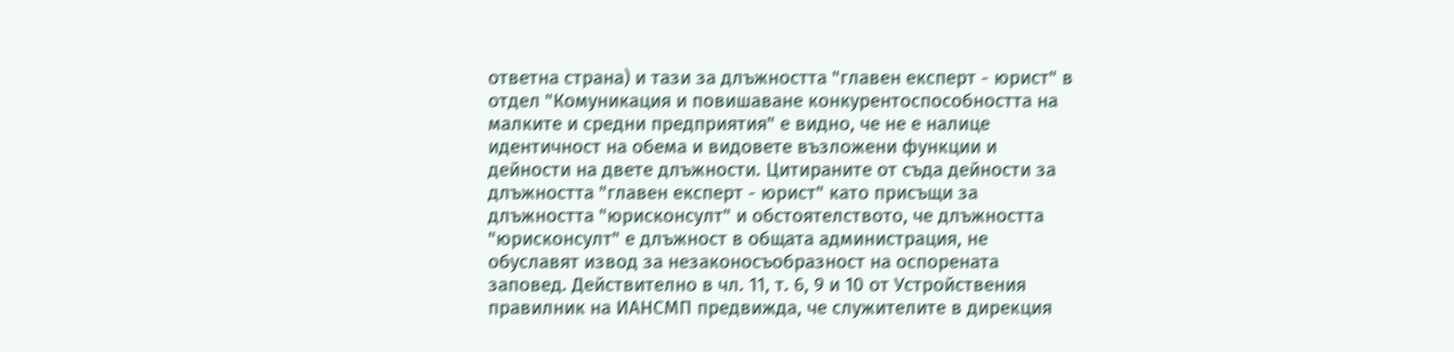ответна страна) и тази за длъжността "главен експерт - юрист" в отдел "Комуникация и повишаване конкурентоспособността на малките и средни предприятия" е видно, че не е налице идентичност на обема и видовете възложени функции и дейности на двете длъжности. Цитираните от съда дейности за длъжността "главен експерт - юрист" като присъщи за длъжността "юрисконсулт" и обстоятелството, че длъжността "юрисконсулт" е длъжност в общата администрация, не обуславят извод за незаконосъобразност на оспорената заповед. Действително в чл. 11, т. 6, 9 и 10 от Устройствения правилник на ИАНСМП предвижда, че служителите в дирекция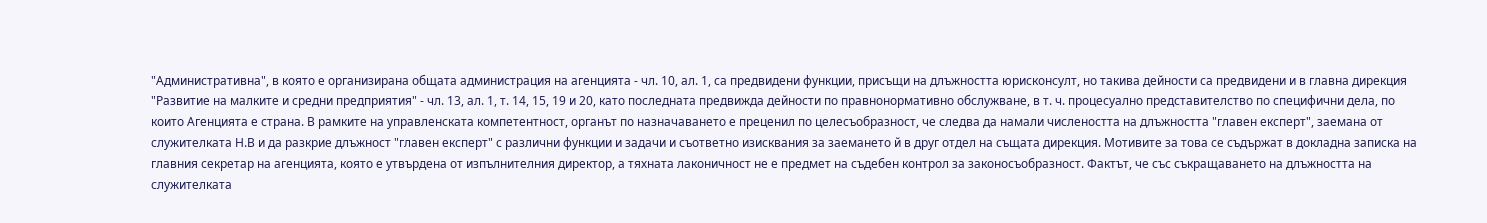"Административна", в която е организирана общата администрация на агенцията - чл. 10, ал. 1, са предвидени функции, присъщи на длъжността юрисконсулт, но такива дейности са предвидени и в главна дирекция "Развитие на малките и средни предприятия" - чл. 13, ал. 1, т. 14, 15, 19 и 20, като последната предвижда дейности по правнонормативно обслужване, в т. ч. процесуално представителство по специфични дела, по които Агенцията е страна. В рамките на управленската компетентност, органът по назначаването е преценил по целесъобразност, че следва да намали числеността на длъжността "главен експерт", заемана от служителката Н.В и да разкрие длъжност "главен експерт" с различни функции и задачи и съответно изисквания за заемането й в друг отдел на същата дирекция. Мотивите за това се съдържат в докладна записка на главния секретар на агенцията, която е утвърдена от изпълнителния директор, а тяхната лаконичност не е предмет на съдебен контрол за законосъобразност. Фактът, че със съкращаването на длъжността на служителката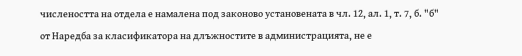числеността на отдела е намалена под законово установената в чл. 12, ал. 1, т. 7, б. "б" от Наредба за класификатора на длъжностите в администрацията, не е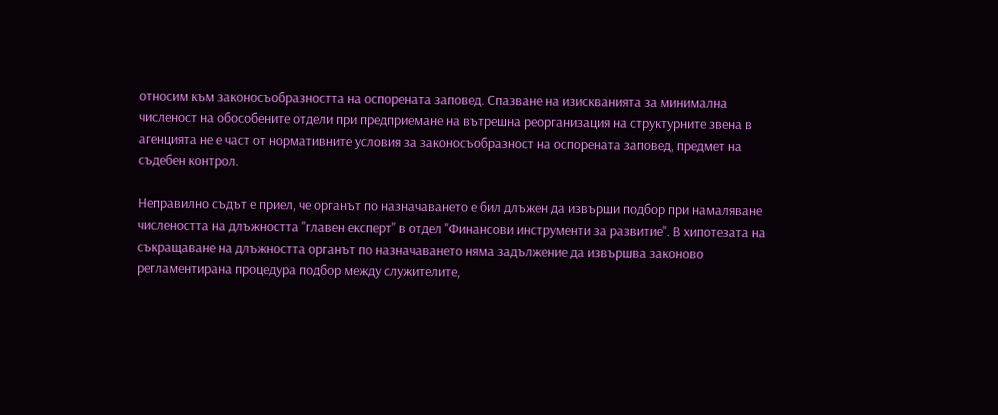относим към законосъобразността на оспорената заповед. Спазване на изискванията за минимална численост на обособените отдели при предприемане на вътрешна реорганизация на структурните звена в агенцията не е част от нормативните условия за законосъобразност на оспорената заповед, предмет на съдебен контрол.

Неправилно съдът е приел, че органът по назначаването е бил длъжен да извърши подбор при намаляване числеността на длъжността "главен експерт" в отдел "Финансови инструменти за развитие". В хипотезата на съкращаване на длъжността органът по назначаването няма задължение да извършва законово регламентирана процедура подбор между служителите,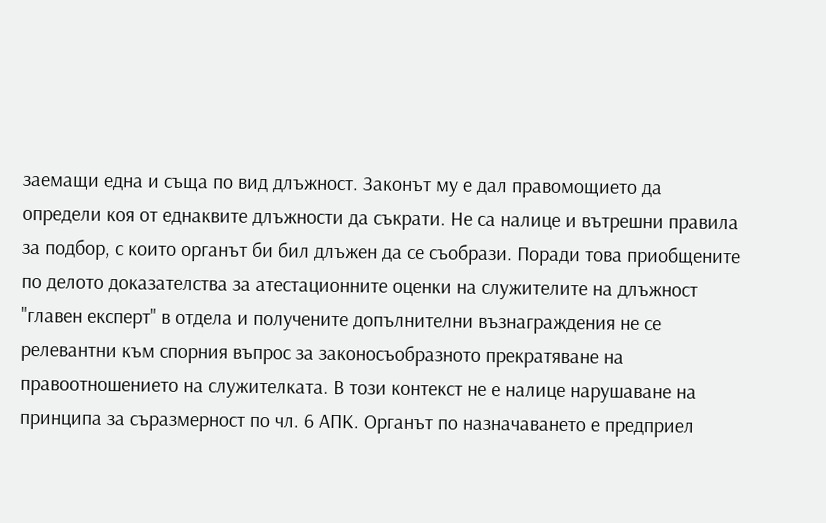заемащи една и съща по вид длъжност. Законът му е дал правомощието да определи коя от еднаквите длъжности да съкрати. Не са налице и вътрешни правила за подбор, с които органът би бил длъжен да се съобрази. Поради това приобщените по делото доказателства за атестационните оценки на служителите на длъжност "главен експерт" в отдела и получените допълнителни възнаграждения не се релевантни към спорния въпрос за законосъобразното прекратяване на правоотношението на служителката. В този контекст не е налице нарушаване на принципа за съразмерност по чл. 6 АПК. Органът по назначаването е предприел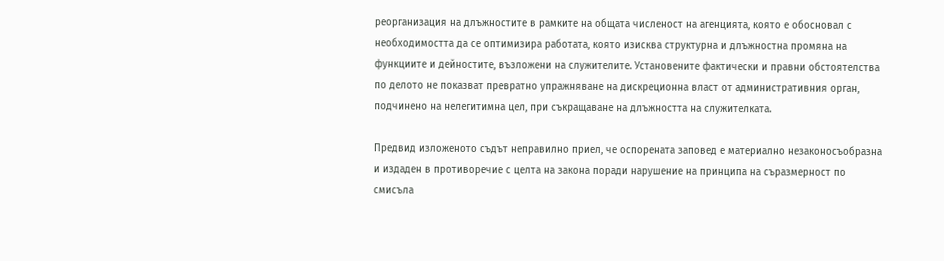реорганизация на длъжностите в рамките на общата численост на агенцията, която е обосновал с необходимостта да се оптимизира работата, която изисква структурна и длъжностна промяна на функциите и дейностите, възложени на служителите. Установените фактически и правни обстоятелства по делото не показват превратно упражняване на дискреционна власт от административния орган, подчинено на нелегитимна цел, при съкращаване на длъжността на служителката.

Предвид изложеното съдът неправилно приел, че оспорената заповед е материално незаконосъобразна и издаден в противоречие с целта на закона поради нарушение на принципа на съразмерност по смисъла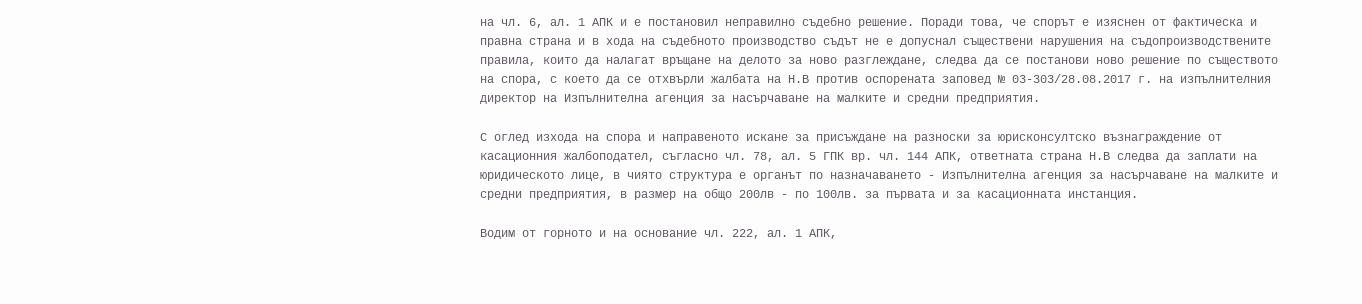на чл. 6, ал. 1 АПК и е постановил неправилно съдебно решение. Поради това, че спорът е изяснен от фактическа и правна страна и в хода на съдебното производство съдът не е допуснал съществени нарушения на съдопроизводствените правила, които да налагат връщане на делото за ново разглеждане, следва да се постанови ново решение по съществото на спора, с което да се отхвърли жалбата на Н.В против оспорената заповед № 03-303/28.08.2017 г. на изпълнителния директор на Изпълнителна агенция за насърчаване на малките и средни предприятия.

С оглед изхода на спора и направеното искане за присъждане на разноски за юрисконсултско възнаграждение от касационния жалбоподател, съгласно чл. 78, ал. 5 ГПК вр. чл. 144 АПК, ответната страна Н.В следва да заплати на юридическото лице, в чиято структура е органът по назначаването - Изпълнителна агенция за насърчаване на малките и средни предприятия, в размер на общо 200лв - по 100лв. за първата и за касационната инстанция.

Водим от горното и на основание чл. 222, ал. 1 АПК,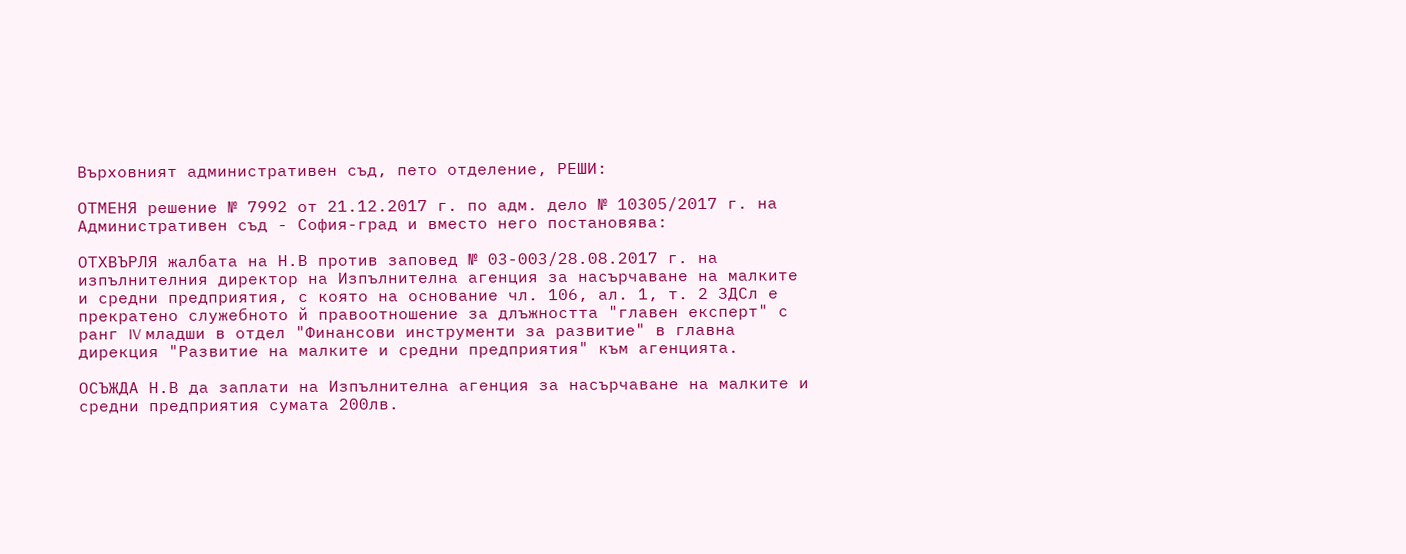Върховният административен съд, пето отделение, РЕШИ:

ОТМЕНЯ решение № 7992 от 21.12.2017 г. по адм. дело № 10305/2017 г. на Административен съд - София-град и вместо него постановява:

ОТХВЪРЛЯ жалбата на Н.В против заповед № 03-003/28.08.2017 г. на изпълнителния директор на Изпълнителна агенция за насърчаване на малките и средни предприятия, с която на основание чл. 106, ал. 1, т. 2 ЗДСл е прекратено служебното й правоотношение за длъжността "главен експерт" с ранг IV младши в отдел "Финансови инструменти за развитие" в главна дирекция "Развитие на малките и средни предприятия" към агенцията.

ОСЪЖДА Н.В да заплати на Изпълнителна агенция за насърчаване на малките и средни предприятия сумата 200лв.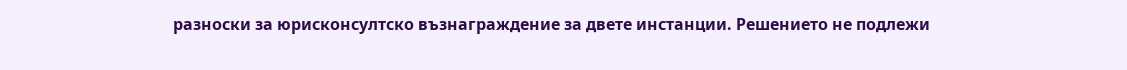разноски за юрисконсултско възнаграждение за двете инстанции. Решението не подлежи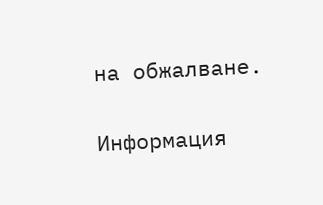на обжалване.

Информация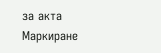за акта
Маркиране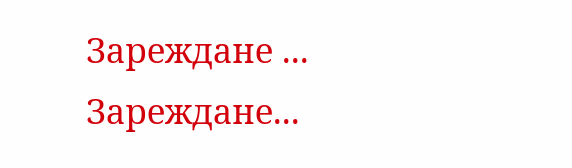Зареждане ...
Зареждане...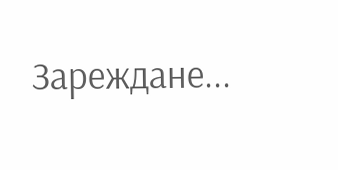Зареждане...